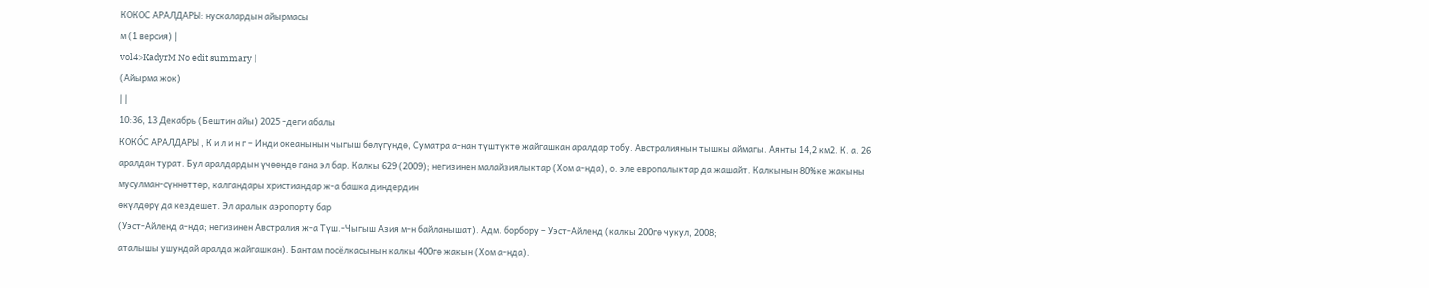КОКОС АРАЛДАРЫ: нускалардын айырмасы
м (1 версия) |
vol4>KadyrM No edit summary |
(Айырма жок)
| |
10:36, 13 Декабрь (Бештин айы) 2025 -деги абалы
КОКО́С АРАЛДАРЫ , К и л и н г – Инди океанынын чыгыш бөлүгүндө, Суматра а-нан түштүктө жайгашкан аралдар тобу. Австралиянын тышкы аймагы. Аянты 14,2 км2. К. а. 26 аралдан турат. Бул аралдардын үчөөндө гана эл бар. Калкы 629 (2009); негизинен малайзиялыктар (Хом а-нда), о. эле европалыктар да жашайт. Калкынын 80%ке жакыны мусулман-сүннөттөр, калгандары христиандар ж-а башка диндердин
өкүлдөрү да кездешет. Эл аралык аэропорту бар
(Уэст-Айленд а-нда; негизинен Австралия ж-а Түш.-Чыгыш Азия м-н байланышат). Адм. борбору – Уэст-Айленд (калкы 200гө чукул, 2008;
аталышы ушундай аралда жайгашкан). Бантам посёлкасынын калкы 400гө жакын (Хом а-нда).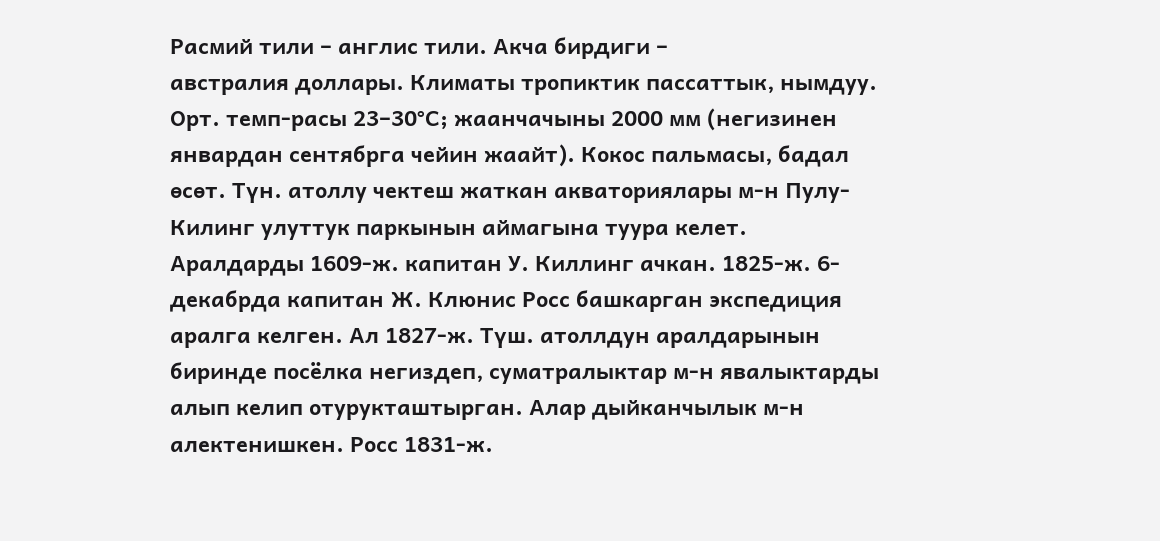Расмий тили – англис тили. Акча бирдиги –
австралия доллары. Климаты тропиктик пассаттык, нымдуу. Орт. темп-расы 23–30°С; жаанчачыны 2000 мм (негизинен январдан сентябрга чейин жаайт). Кокос пальмасы, бадал өсөт. Түн. атоллу чектеш жаткан акваториялары м-н Пулу-Килинг улуттук паркынын аймагына туура келет. Аралдарды 1609-ж. капитан У. Киллинг ачкан. 1825-ж. 6-декабрда капитан Ж. Клюнис Росс башкарган экспедиция аралга келген. Ал 1827-ж. Түш. атоллдун аралдарынын биринде посёлка негиздеп, суматралыктар м-н явалыктарды алып келип отурукташтырган. Алар дыйканчылык м-н алектенишкен. Росс 1831-ж.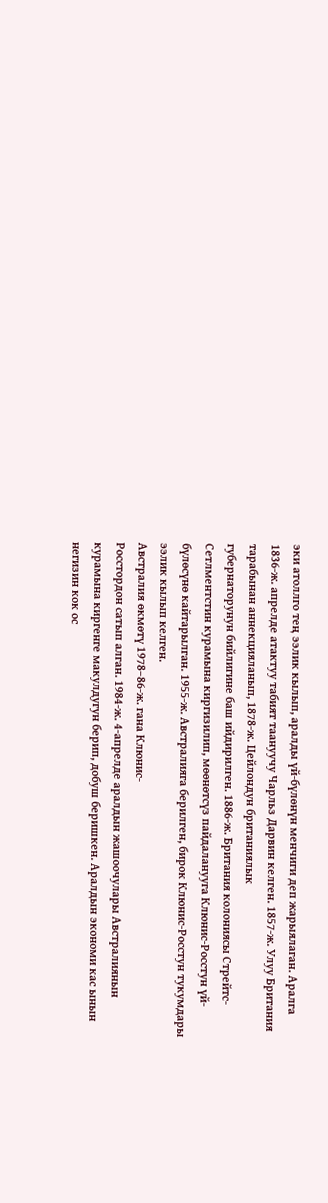эки атоллго тең ээлик кылып, аралды үй-бүлөнүн менчиги деп жарыялаган. Аралга 1836-ж. апрелде атактуу табият таануучу Чарльз Дарвин келген. 1857-ж. Улуу Британия тарабынан аннекцияланып, 1878-ж. Цейлондун британиялык
губернаторунун бийлигине баш ийдирилген. 1886-ж. Британия колониясы Стрейтс-Сетлментстин курамына киргизилип, мөөнөтсүз пайдаланууга Клюнис-Росстун үй-бүлөсүнө кайтарылган. 1955-ж. Австралияга берилген, бирок Клюнис-Росстун тукумдары ээлик кылып келген.
Австралия өкмөтү 1978–86-ж. гана Клюнис-
Росстордон сатып алган. 1984-ж. 4-апрелде аралдын жашоочулары Австралиянын курамына киргенге макулдугун берип, добуш беришкен. Аралдын экономи кас ынын негизин кок ос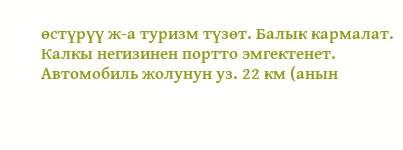өстүрүү ж-а туризм түзөт. Балык кармалат. Калкы негизинен портто эмгектенет. Автомобиль жолунун уз. 22 км (анын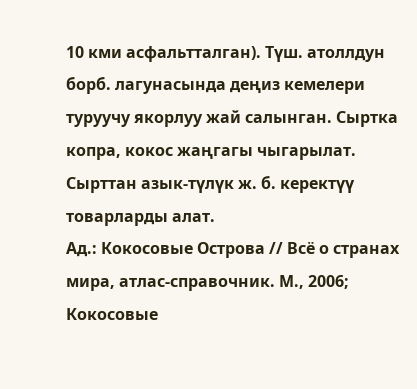10 кми асфальтталган). Түш. атоллдун борб. лагунасында деңиз кемелери туруучу якорлуу жай салынган. Сыртка копра, кокос жаңгагы чыгарылат. Сырттан азык-түлүк ж. б. керектүү товарларды алат.
Ад.: Кокосовые Острова // Всё о странах мира, атлас-справочник. М., 2006; Кокосовые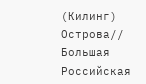(Килинг) Острова// Большая Российская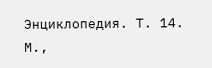Энциклопедия. Т. 14. М.,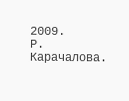2009.
Р. Карачалова.